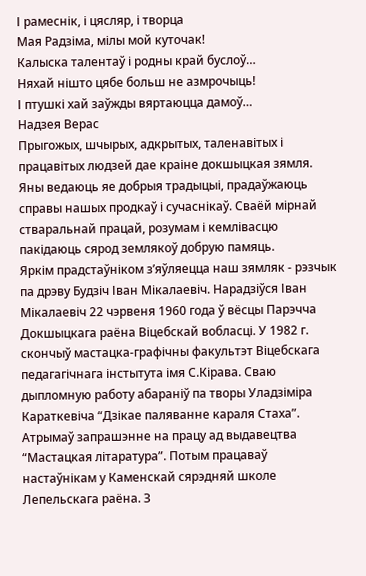І рамеснік, і цясляр, і творца
Мая Радзіма, мілы мой куточак!
Калыска талентаў і родны край буслоў…
Няхай нішто цябе больш не азмрочыць!
І птушкі хай заўжды вяртаюцца дамоў…
Надзея Верас
Прыгожых, шчырых, адкрытых, таленавітых і працавітых людзей дае краіне докшыцкая зямля. Яны ведаюць яе добрыя традыцыі, прадаўжаюць справы нашых продкаў і сучаснікаў. Сваёй мірнай стваральнай працай, розумам і кемлівасцю пакідаюць сярод землякоў добрую памяць.
Яркім прадстаўніком з’яўляецца наш зямляк - рэзчык па дрэву Будзіч Іван Мікалаевіч. Нарадзіўся Іван Мікалаевіч 22 чэрвеня 1960 года ў вёсцы Парэчча Докшыцкага раёна Віцебскай вобласці. У 1982 г. скончыў мастацка-графічны факультэт Віцебскага педагагічнага інстытута імя С.Кірава. Сваю дыпломную работу абараніў па творы Уладзіміра Караткевіча “Дзікае паляванне караля Стаха”. Атрымаў запрашэнне на працу ад выдавецтва “Мастацкая літаратура”. Потым працаваў настаўнікам у Каменскай сярэдняй школе Лепельскага раёна. З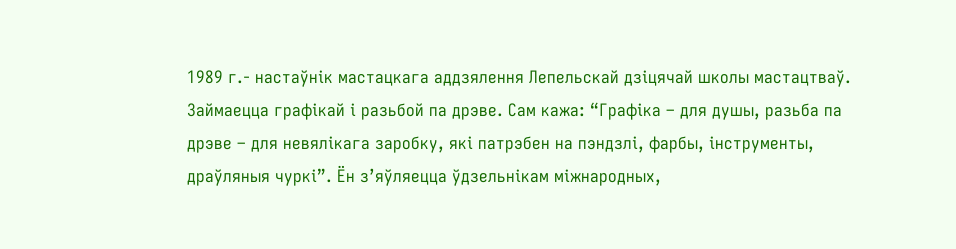1989 г.- настаўнік мастацкага аддзялення Лепельскай дзіцячай школы мастацтваў. Займаецца графікай і разьбой па дрэве. Сам кажа: “Графіка – для душы, разьба па дрэве – для невялікага заробку, які патрэбен на пэндзлі, фарбы, інструменты, драўляныя чуркі”. Ён з’яўляецца ўдзельнікам міжнародных,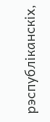рэспубліканскіх,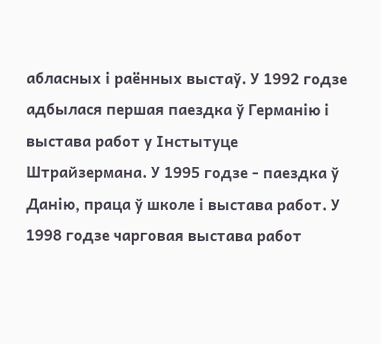абласных і раённых выстаў. У 1992 годзе адбылася першая паездка ў Германію і выстава работ у Інстытуце Штрайзермана. У 1995 годзе - паездка ў Данію, праца ў школе і выстава работ. У 1998 годзе чарговая выстава работ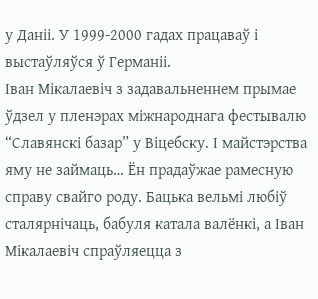у Даніі. У 1999-2000 гадах працаваў і выстаўляўся ў Германіі.
Іван Мікалаевіч з задавальненнем прымае ўдзел у пленэрах міжнароднага фестывалю “Славянскі базар” у Віцебску. І майстэрства яму не займаць… Ён прадаўжае рамесную справу свайго роду. Бацька вельмі любіў сталярнічаць, бабуля катала валёнкі, а Іван Мікалаевіч спраўляецца з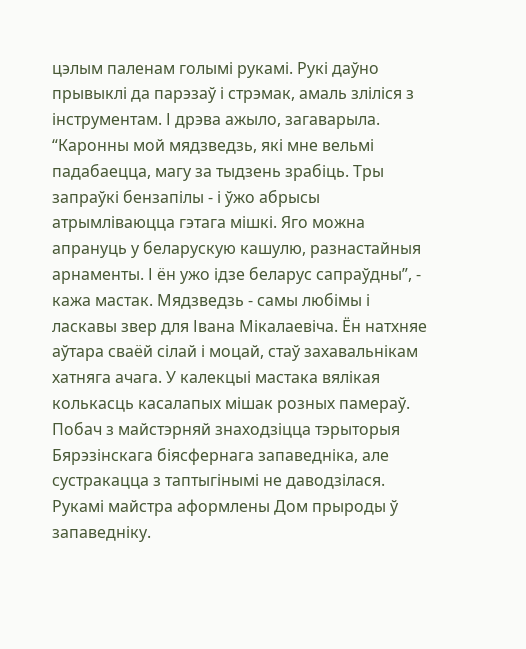цэлым паленам голымі рукамі. Рукі даўно прывыклі да парэзаў і стрэмак, амаль зліліся з інструментам. І дрэва ажыло, загаварыла. “Каронны мой мядзведзь, які мне вельмі падабаецца, магу за тыдзень зрабіць. Тры запраўкі бензапілы - і ўжо абрысы атрымліваюцца гэтага мішкі. Яго можна апрануць у беларускую кашулю, разнастайныя арнаменты. І ён ужо ідзе беларус сапраўдны”, - кажа мастак. Мядзведзь - самы любімы і ласкавы звер для Івана Мікалаевіча. Ён натхняе аўтара сваёй сілай і моцай, стаў захавальнікам хатняга ачага. У калекцыі мастака вялікая колькасць касалапых мішак розных памераў. Побач з майстэрняй знаходзіцца тэрыторыя Бярэзінскага біясфернага запаведніка, але сустракацца з таптыгінымі не даводзілася. Рукамі майстра аформлены Дом прыроды ў запаведніку.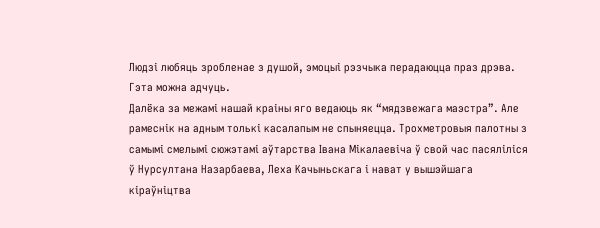Людзі любяць зробленае з душой, эмоцыі рэзчыка перадаюцца праз дрэва. Гэта можна адчуць.
Далёка за межамі нашай краіны яго ведаюць як “мядзвежага маэстра”. Але рамеснік на адным толькі касалапым не спыняецца. Трохметровыя палотны з самымі смелымі сюжэтамі аўтарства Івана Мікалаевіча ў свой час пасяліліся ў Нурсултана Назарбаева, Леха Качыньскага і нават у вышэйшага кіраўніцтва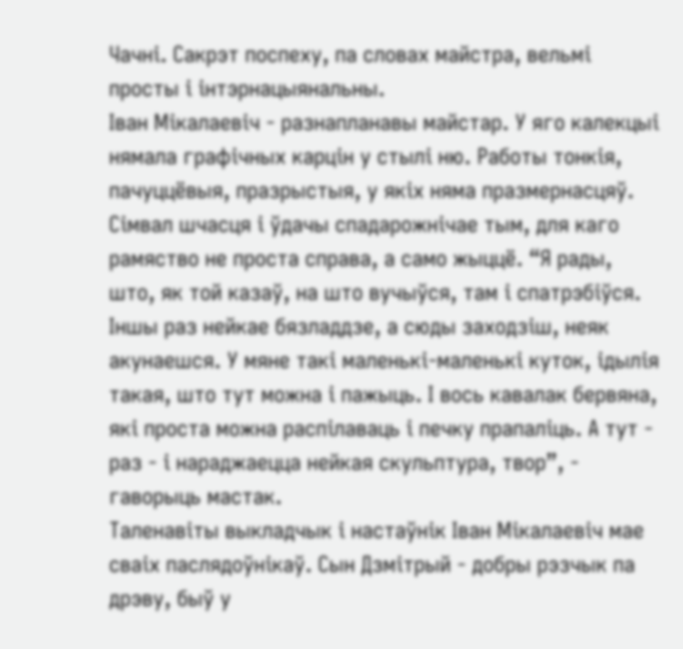Чачні. Сакрэт поспеху, па словах майстра, вельмі просты і інтэрнацыянальны.
Іван Мікалаевіч - разнапланавы майстар. У яго калекцыі нямала графічных карцін у стылі ню. Работы тонкія, пачуццёвыя, празрыстыя, у якіх няма празмернасцяў.
Сімвал шчасця і ўдачы спадарожнічае тым, для каго рамяство не проста справа, а само жыццё. “Я рады, што, як той казаў, на што вучыўся, там і спатрэбіўся. Іншы раз нейкае бязладдзе, а сюды заходзіш, неяк акунаешся. У мяне такі маленькі-маленькі куток, ідылія такая, што тут можна і пажыць. І вось кавалак бервяна, які проста можна распілаваць і печку прапаліць. А тут - раз - і нараджаецца нейкая скульптура, твор”, - гаворыць мастак.
Таленавіты выкладчык і настаўнік Іван Мікалаевіч мае сваіх паслядоўнікаў. Сын Дзмітрый - добры рэзчык па дрэву, быў у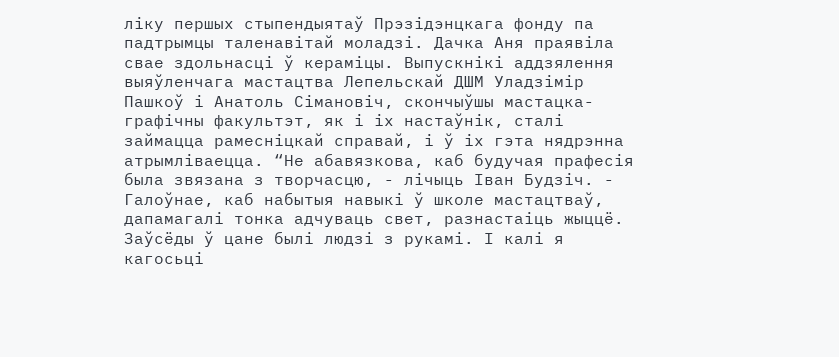ліку першых стыпендыятаў Прэзідэнцкага фонду па падтрымцы таленавітай моладзі. Дачка Аня праявіла свае здольнасці ў кераміцы. Выпускнікі аддзялення выяўленчага мастацтва Лепельскай ДШМ Уладзімір Пашкоў і Анатоль Сімановіч, скончыўшы мастацка-графічны факультэт, як і іх настаўнік, сталі займацца рамесніцкай справай, і ў іх гэта нядрэнна атрымліваецца. “Не абавязкова, каб будучая прафесія была звязана з творчасцю, - лічыць Іван Будзіч. - Галоўнае, каб набытыя навыкі ў школе мастацтваў, дапамагалі тонка адчуваць свет, разнастаіць жыццё. Заўсёды ў цане былі людзі з рукамі. І калі я кагосьці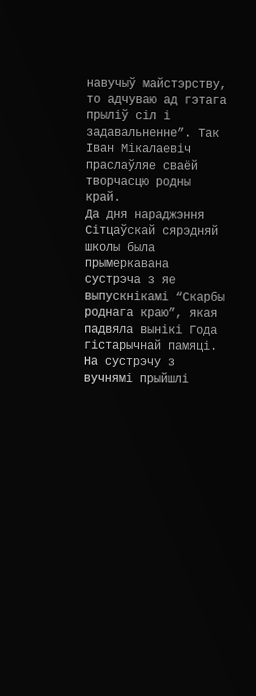навучыў майстэрству, то адчуваю ад гэтага прыліў сіл і задавальненне”. Так Іван Мікалаевіч праслаўляе сваёй творчасцю родны край.
Да дня нараджэння Сітцаўскай сярэдняй школы была прымеркавана сустрэча з яе выпускнікамі “Скарбы роднага краю”, якая падвяла вынікі Года гістарычнай памяці. На сустрэчу з вучнямі прыйшлі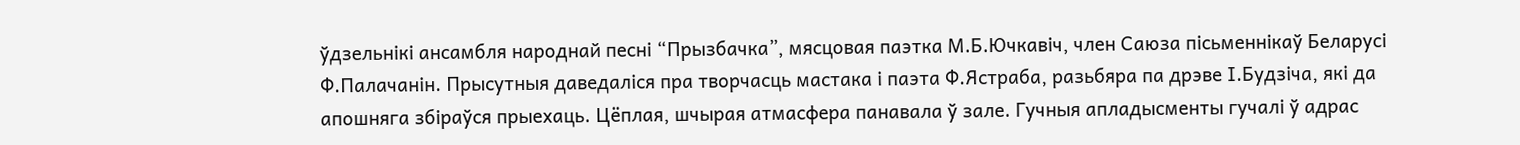ўдзельнікі ансамбля народнай песні “Прызбачка”, мясцовая паэтка М.Б.Ючкавіч, член Саюза пісьменнікаў Беларусі Ф.Палачанін. Прысутныя даведаліся пра творчасць мастака і паэта Ф.Ястраба, разьбяра па дрэве І.Будзіча, які да апошняга збіраўся прыехаць. Цёплая, шчырая атмасфера панавала ў зале. Гучныя апладысменты гучалі ў адрас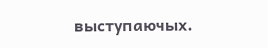выступаючых.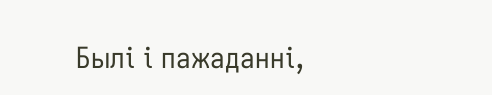Былі і пажаданні,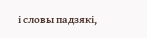і словы падзякі,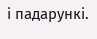і падарункі.